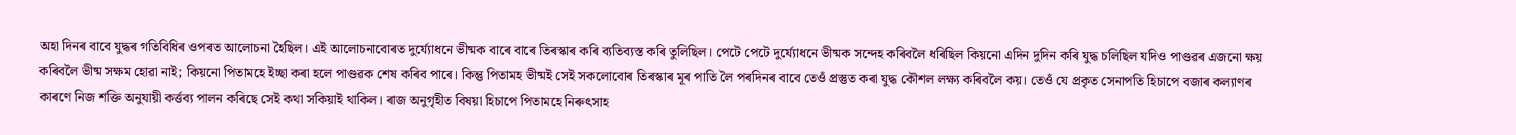অহা দিনৰ বাবে যুদ্ধৰ গতিবিধিৰ ওপৰত আলোচনা হৈছিল। এই আলোচনাবোৰত দুৰ্য্যোধনে ভীষ্মক বাৰে বাৰে তিৰস্কাৰ কৰি ব্যতিব্যস্ত কৰি তুলিছিল। পেটে পেটে দুৰ্য্যোধনে ভীষ্মক সন্দেহ কৰিবলৈ ধৰিছিল কিয়নো এদিন দুদিন কৰি যুদ্ধ চলিছিল যদিও পাণ্ডৱৰ এজনো ক্ষয় কৰিবলৈ ভীষ্ম সক্ষম হোৱা নাই; কিয়নো পিতামহে ইচ্ছা কৰা হলে পাণ্ডৱক শেষ কৰিব পাৰে। কিন্তু পিতামহ ভীষ্মই সেই সকলোবোৰ তিৰস্কাৰ মূৰ পাতি লৈ পৰদিনৰ বাবে তেওঁ প্ৰস্তুত কৰা যুদ্ধ কৌশল লক্ষ্য কৰিবলৈ কয়। তেওঁ যে প্ৰকৃত সেনাপতি হিচাপে বজাৰ কল্যাণৰ কাৰণে নিজ শক্তি অনুযায়ী কৰ্ত্তব্য পালন কৰিছে সেই কথা সকিয়াই থাকিল। ৰাজ অনুগৃহীত বিষয়া হিচাপে পিতামহে নিৰুৎসাহ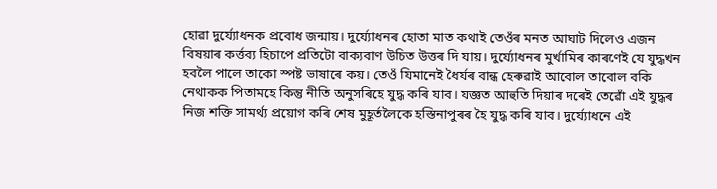হোৱা দুৰ্য্যোধনক প্ৰবোধ জন্মায়। দুৰ্য্যোধনৰ হোতা মাত কথাই তেওঁৰ মনত আঘাট দিলেও এজন বিষয়াৰ কৰ্ত্তব্য হিচাপে প্ৰতিটো বাক্যবাণ উচিত উত্তৰ দি যায়। দুৰ্য্যোধনৰ মুৰ্খামিৰ কাৰণেই যে যুদ্ধখন হবলৈ পালে তাকো স্পষ্ট ভাষাৰে কয়। তেওঁ যিমানেই ধৈৰ্যৰ বান্ধ হেৰুৱাই আবোল তাবোল বকি নেথাকক পিতামহে কিন্তু নীতি অনুসৰিহে যুদ্ধ কৰি যাব। যজ্ঞত আহুতি দিয়াৰ দৰেই তেৱোঁ এই যুদ্ধৰ নিজ শক্তি সামৰ্থ্য প্ৰয়োগ কৰি শেষ মুহূৰ্তলৈকে হস্তিনাপুৰৰ হৈ যুদ্ধ কৰি যাব। দুৰ্য্যোধনে এই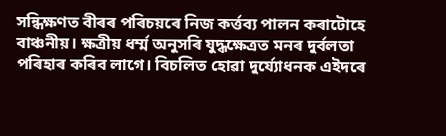সন্ধিক্ষণত বীৰৰ পৰিচয়ৰে নিজ কৰ্ত্তব্য পালন কৰাটোহে বাঞ্চনীয়। ক্ষত্ৰীয় ধৰ্ম্ম অনুসৰি যুদ্ধক্ষেত্ৰত মনৰ দুৰ্বলতা পৰিহাৰ কৰিব লাগে। বিচলিত হোৱা দুৰ্য্যোধনক এইদৰে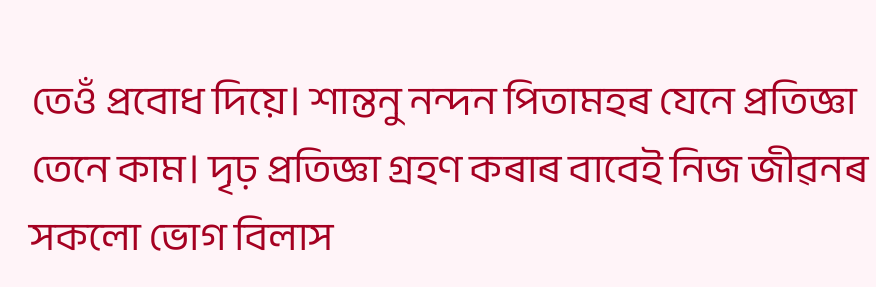তেওঁ প্ৰবোধ দিয়ে। শান্তনু নন্দন পিতামহৰ যেনে প্ৰতিজ্ঞা তেনে কাম। দৃঢ় প্ৰতিজ্ঞা গ্ৰহণ কৰাৰ বাবেই নিজ জীৱনৰ সকলো ভোগ বিলাস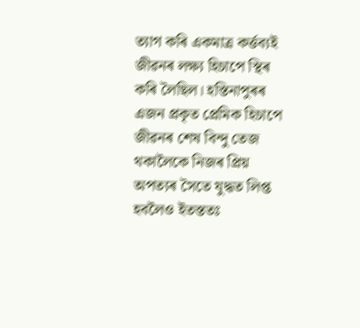ত্যাগ কৰি একমাত্ৰ কৰ্ত্তব্যই জীৱনৰ লক্ষ্য হিচাপে স্থিৰ কৰি লৈছিল। হস্তিনাপুৰৰ এজন প্ৰকৃত প্ৰেমিক হিচাপে জীৱনৰ শেষ বিন্দু তেজ থকালৈকে নিজৰ প্ৰিয় অপত্যৰ সৈতে যুদ্ধত লিপ্ত হবলৈও ইতস্ততঃ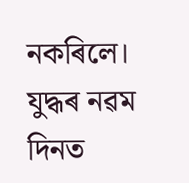নকৰিলে। যুদ্ধৰ নৱম দিনত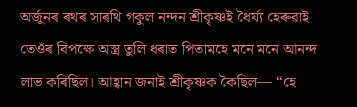অৰ্জুনৰ ৰথৰ সাৰথি গকুল নন্দন শ্ৰীকৃষ্ণই ধৈৰ্য্য হেৰুৱাই তেওঁৰ বিপক্ষে অস্ত্ৰ তুলি ধৰাত পিতামহে মনে মনে আনন্দ লাভ কৰিছিল। আহ্বান জনাই শ্ৰীকৃষ্ণক কৈছিল— “হে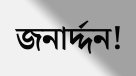জনাৰ্দ্দন!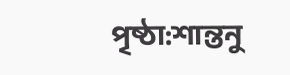পৃষ্ঠা:শান্তনু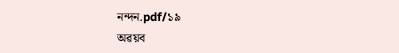নন্দন.pdf/১৯
অৱয়ব